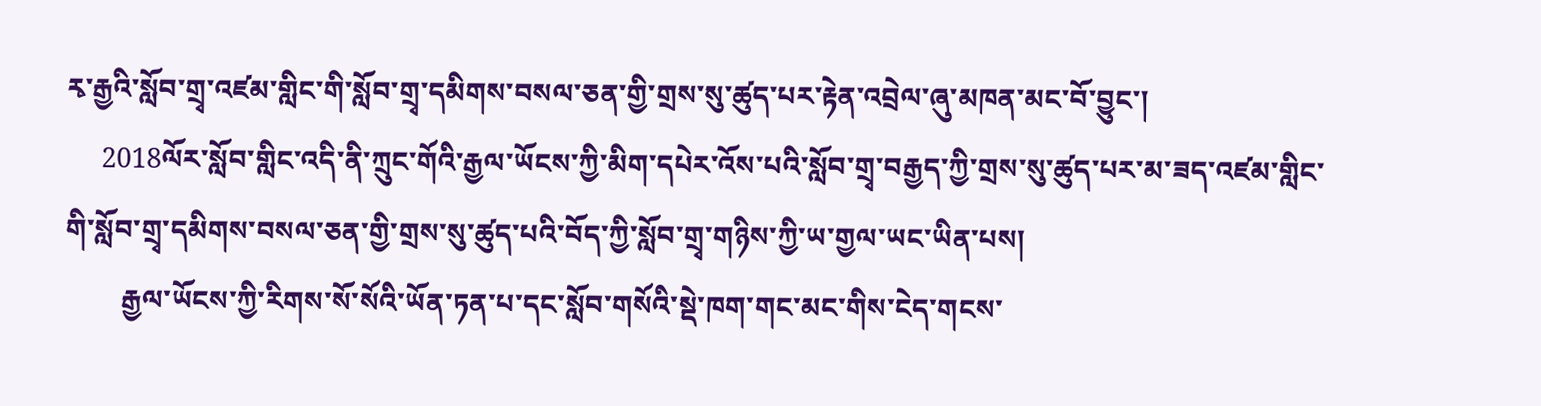རྭ་རྒྱའི་སློབ་གྲྭ་འཛམ་གླིང་གི་སློབ་གྲྭ་དམིགས་བསལ་ཅན་གྱི་གྲས་སུ་ཚུད་པར་རྟེན་འབྲེལ་ཞུ་མཁན་མང་བོ་བྱུང་།
     2018ལོར་སློབ་གླིང་འདི་ནི་ཀྲུང་གོའི་རྒྱལ་ཡོངས་ཀྱི་མིག་དཔེར་འོས་པའི་སློབ་གྲྭ་བརྒྱད་ཀྱི་གྲས་སུ་ཚུད་པར་མ་ཟད་འཛམ་གླིང་གི་སློབ་གྲྭ་དམིགས་བསལ་ཅན་གྱི་གྲས་སུ་ཚུད་པའི་བོད་ཀྱི་སློབ་གྲྭ་གཉིས་ཀྱི་ཡ་གྱལ་ཡང་ཡིན་པས།
        རྒྱལ་ཡོངས་ཀྱི་རིགས་སོ་སོའི་ཡོན་ཏན་པ་དང་སློབ་གསོའི་སྡེ་ཁག་གང་མང་གིས་ངེད་གངས་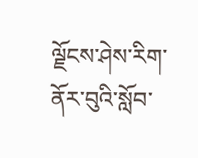ལྗོངས་ཤེས་རིག་ནོར་བུའི་སློབ་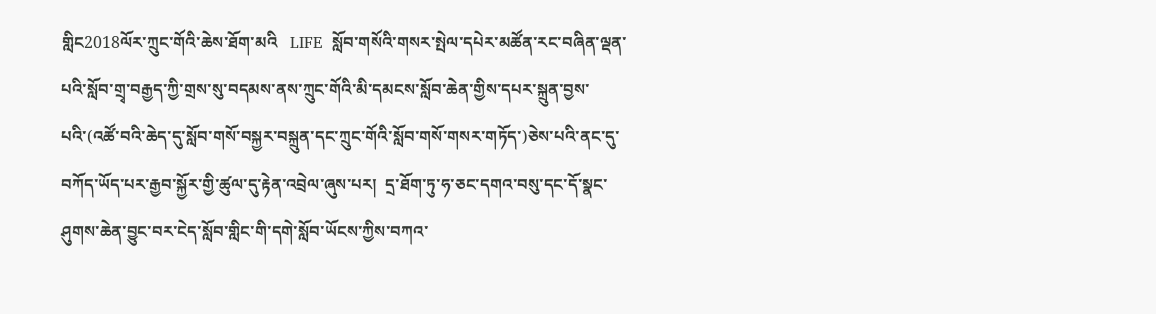གླིང2018ལོར་ཀྲུང་གོའི་ཆེས་ཐོག་མའི   LIFE  སློབ་གསོའི་གསར་སྤེལ་དཔེར་མཚོན་རང་བཞིན་ལྡན་པའི་སློབ་གྲྭ་བརྒྱད་ཀྱི་གྲས་སུ་བདམས་ནས་ཀྲུང་གོའི་མི་དམངས་སློབ་ཆེན་གྱིས་དཔར་སྐྲུན་བྱས་པའི་(འཚོ་བའི་ཆེད་དུ་སློབ་གསོ་བསྐྱར་བསྐྲུན་དང་ཀྲུང་གོའི་སློབ་གསོ་གསར་གཏོད་)ཅེས་པའི་ནང་དུ་བཀོད་ཡོད་པར་རྒྱབ་སྐྱོར་གྱི་ཚུལ་དུ་རྟེན་འབྲེལ་ཞུས་པར།  དྲ་ཐོག་ཏུ་ཧ་ཅང་དགའ་བསུ་དང་དོ་སྣང་ཤུགས་ཆེན་བྱུང་བར་ངེད་སློབ་གླིང་གི་དགེ་སློབ་ཡོངས་ཀྱིས་བཀའ་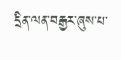དྲིན་ལན་བརྒྱར་ཞུས་པ་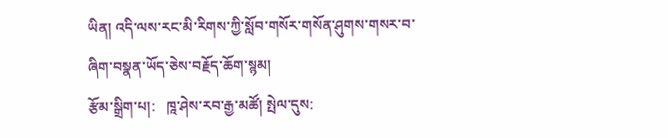ཡིན། འདི་ལས་རང་མི་རིགས་ཀྱི་སློབ་གསོར་གསོན་ཤུགས་གསར་བ་ཞིག་བསྣན་ཡོད་ཅེས་བརྗོད་ཆོག་སྙམ།
རྩོམ་སྒྲིག་པ།:   ཁཱ་ཤེས་རབ་རྒྱ་མཚོ། སྤེལ་དུས: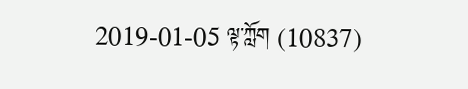2019-01-05 ལྟ་ཀློག (10837)